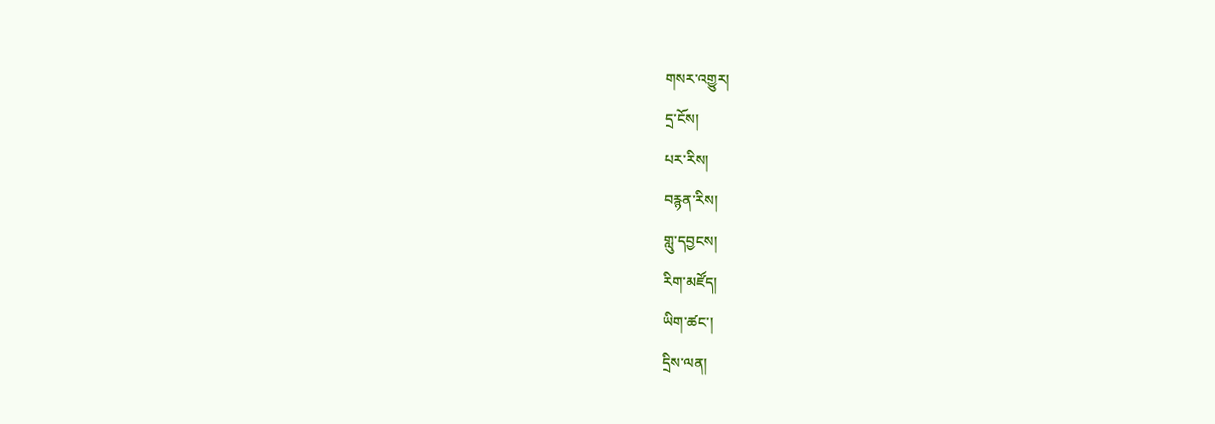གསར་འགྱུར།
དྲ་ངོས།
པར་རིས།
བརྙན་རིས།
གླུ་དབྱངས།
རིག་མཛོད།
ཡིག་ཚང་།
དྲིས་ལན།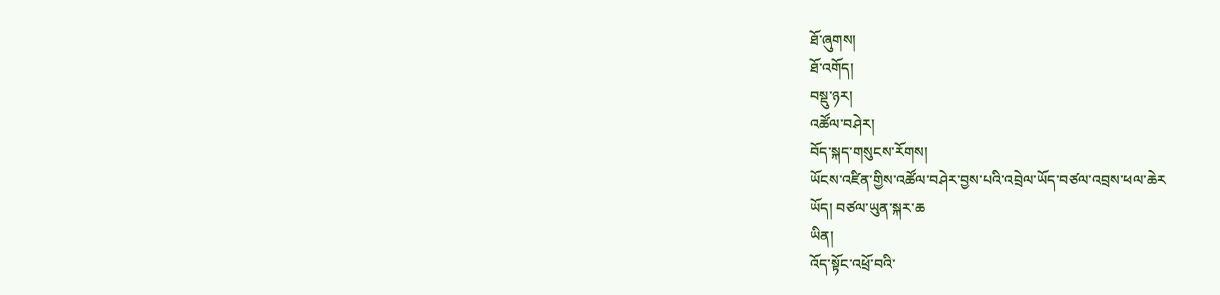ཐོ་ཞུགས།
ཐོ་འགོད།
བསྡུ་ཉར།
འཚོལ་བཤེར།
བོད་སྐད་གསུངས་རོགས།
ཡོངས་འཛིན་གྱིས་འཚོལ་བཤེར་བྱས་པའི་འབྲེལ་ཡོད་བཙལ་འབྲས་ཕལ་ཆེར
ཡོད། བཙལ་ཡུན་སྐར་ཆ
ཡིན།
འོད་སྟོང་འཕྲོ་བའི་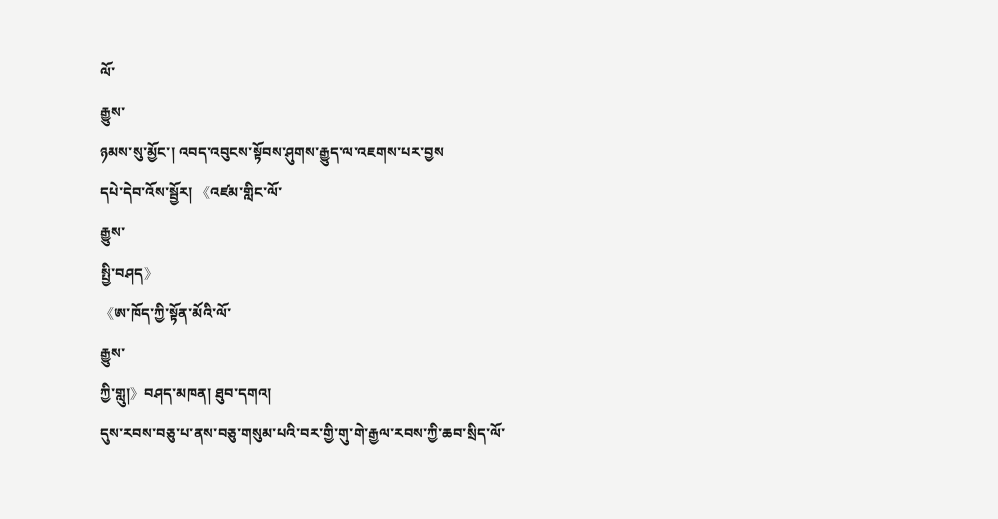ལོ་
རྒྱུས་
ཉམས་སུ་མྱོང་། འབད་འབུངས་སྟོབས་ཤུགས་རྒྱུད་ལ་འཇགས་པར་བྱས
དཔེ་དེབ་འོས་སྦྱོར། 《འཛམ་གླིང་ལོ་
རྒྱུས་
སྤྱི་བཤད》
《ཨ་ཁོད་ཀྱི་སྟོན་མོའི་ལོ་
རྒྱུས་
ཀྱི་གླུ།》བཤད་མཁན། ཐུབ་དགའ།
དུས་རབས་བཅུ་པ་ནས་བཅུ་གསུམ་པའི་བར་གྱི་གུ་གེ་རྒྱལ་རབས་ཀྱི་ཆབ་སྲིད་ལོ་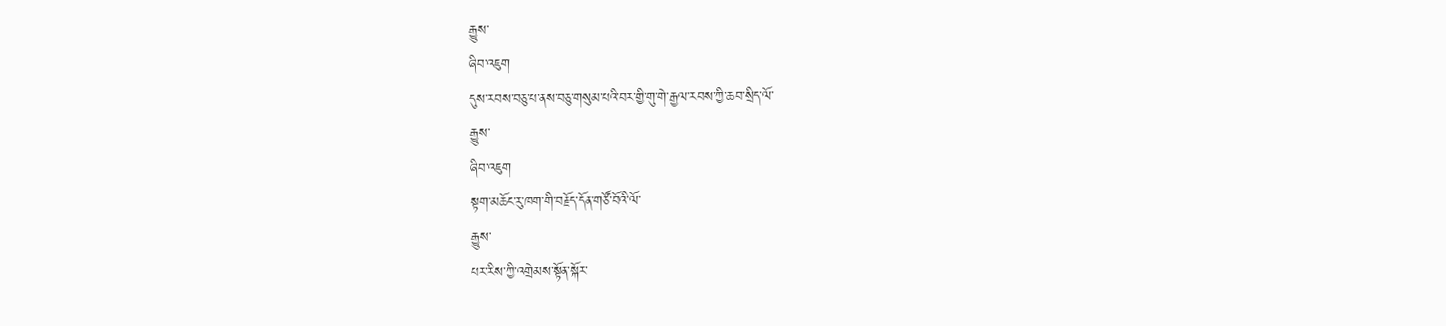རྒྱུས་
ཞིབ་འཇུག
དུས་རབས་བཅུ་པ་ནས་བཅུ་གསུམ་པའི་བར་གྱི་གུ་གེ་རྒྱལ་རབས་ཀྱི་ཆབ་སྲིད་ལོ་
རྒྱུས་
ཞིབ་འཇུག
སྟག་མཆོང་རུ་ཁག་གི་བརྗོད་དོན་གཙོ་བོའི་ལོ་
རྒྱུས་
པར་རིས་ཀྱི་འགྲེམས་སྟོན་སྐོར་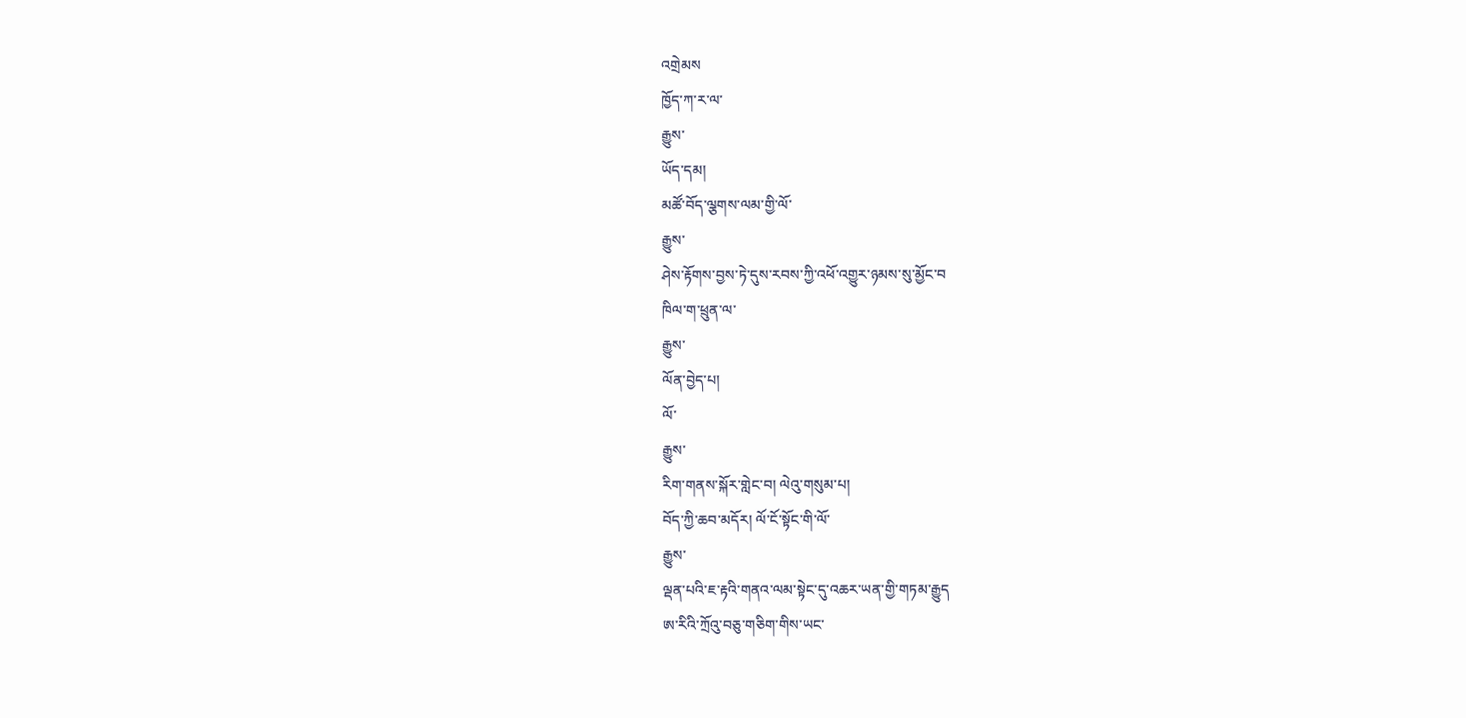འགྲེམས
ཁྱོད་ཀ་ར་ལ་
རྒྱུས་
ཡོད་དམ།
མཚོ་བོད་ལྕགས་ལམ་གྱི་ལོ་
རྒྱུས་
ཤེས་རྟོགས་བྱས་ཏེ་དུས་རབས་ཀྱི་འཕོ་འགྱུར་ཉམས་སུ་མྱོང་བ
ཁིལ་ག་ཕྲུན་ལ་
རྒྱུས་
ལོན་བྱེད་པ།
ལོ་
རྒྱུས་
རིག་གནས་སྐོར་གླེང་བ། ལེའུ་གསུམ་པ།
བོད་ཀྱི་ཆབ་མདོར། ལོ་ངོ་སྟོང་གི་ལོ་
རྒྱུས་
ལྡན་པའི་ཇ་རྟའི་གནའ་ལམ་སྟེང་དུ་འཆར་ཡན་གྱི་གཏམ་རྒྱུད
ཨ་རིའི་ཀྲོའུ་བཅུ་གཅིག་གིས་ཡང་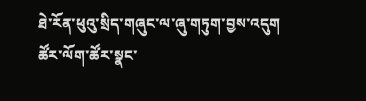ཐེ་རོན་ཕུའུ་སྲིད་གཞུང་ལ་ཞུ་གཏུག་བྱས་འདུག
ཚོར་ལོག་ཚོར་སྣང་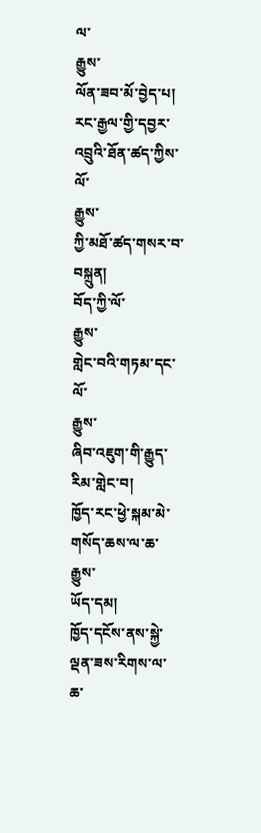ལ་
རྒྱུས་
ལོན་ཟབ་མོ་བྱེད་པ།
རང་རྒྱལ་གྱི་དབྱར་འབྲུའི་ཐོན་ཚད་ཀྱིས་ལོ་
རྒྱུས་
ཀྱི་མཐོ་ཚད་གསར་བ་བསྐྲུན།
བོད་ཀྱི་ལོ་
རྒྱུས་
གླེང་བའི་གཏམ་དང་ལོ་
རྒྱུས་
ཞིབ་འཇུག་གི་རྒྱུད་རིམ་གླེང་བ།
ཁྱོད་རང་ཕྱེ་སྐམ་མེ་གསོད་ཆས་ལ་ཆ་
རྒྱུས་
ཡོད་དམ།
ཁྱོད་དངོས་ནས་སྐྱེ་ལྡན་ཟས་རིགས་ལ་ཆ་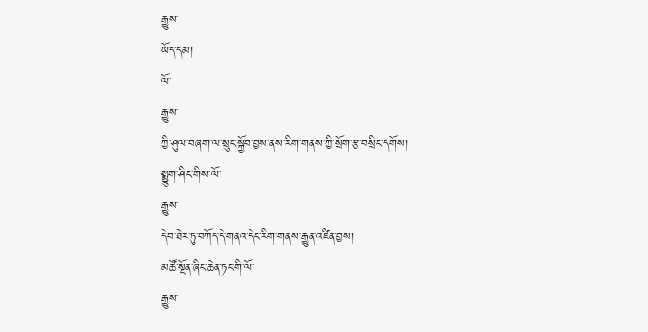རྒྱུས་
ཡོད་དམ།
ལོ་
རྒྱུས་
ཀྱི་ཤུལ་བཞག་ལ་སྲུང་སྐྱོབ་བྱས་ནས་རིག་གནས་ཀྱི་སྲོག་རྩ་བསྲིང་དགོས།
སྨྱུག་ཤིང་གིས་ལོ་
རྒྱུས་
དེབ་ཐེར་ཏུ་བཀོད་དེ་གནའ་དེང་རིག་གནས་རྒྱུན་འཛིན་བྱས།
མཚོ་སྔོན་ཞིང་ཆེན་ཏང་གི་ལོ་
རྒྱུས་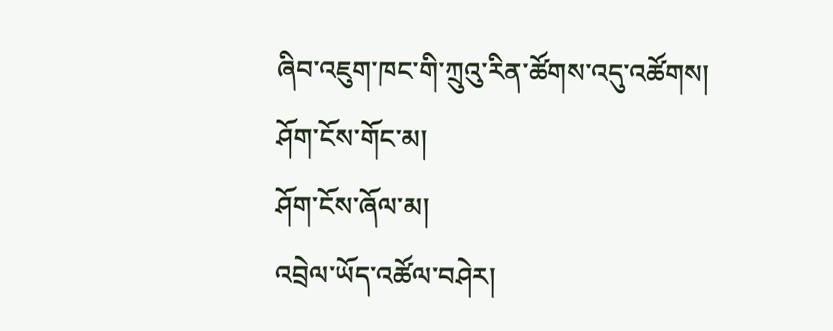ཞིབ་འཇུག་ཁང་གི་ཀྲུའུ་རིན་ཚོགས་འདུ་འཚོགས།
ཤོག་ངོས་གོང་མ།
ཤོག་ངོས་ཞོལ་མ།
འབྲེལ་ཡོད་འཚོལ་བཤེར།